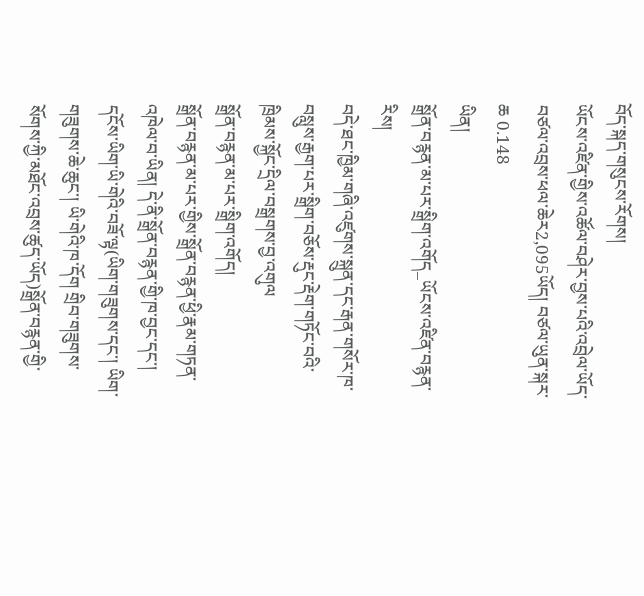བོད་སྐད་གསུངས་རོགས།
ཡོངས་འཛིན་གྱིས་འཚོལ་བཤེར་བྱས་པའི་འབྲེལ་ཡོད་བཙལ་འབྲས་ཕལ་ཆེར2,095ཡོད། བཙལ་ཡུན་སྐར་ཆ 0.148
ཡིན།
སྒྲོན་བརྙན་མ་པར་སྒྲིག་འགོད_ཡོངས་འཛིན་བརྙན་རིས།
བདེ་ཐང་ཁྱིམ་གཞི་འཛུགས་སྐྲུན་དང་རྒན་གསོར་ཁ་བསླུས་རྒྱག་པར་སྒྲིག་བཅོས་རྡུང་རྡེག་གཏོང་བའི་ཁྲིམས་སྐྱོང་དྲིལ་བསྒྲགས་བྱ་འགུལ
སྒྲོན་བརྙན་མ་པར་སྒྲིག་འགོད།
སྒྲོན་བརྙན་མ་པར་གྱིས་སྒྲོན་བརྙན་ཕྱི་རྣམ་གཏན་འཁེལ་བ་ཡིན། དེ་ནི་སྒྲོན་བརྙན་གྱི་ཁ་བྱང་དང་། དངོས་ཡིག་ཡི་གེའི་བཟོ་ལྟ(ཡིག་གཟུགས་དང་། ཡིག་གཟུགས་ཆེ་ཆུང་། ཡི་གེའི་ཁ་དོག གྲིབ་གཟུགས་སོགས་ཀྱི་མཐོང་འབྲས་ཚུད་ཡོད)སྒྲོན་བརྙན་གྱི་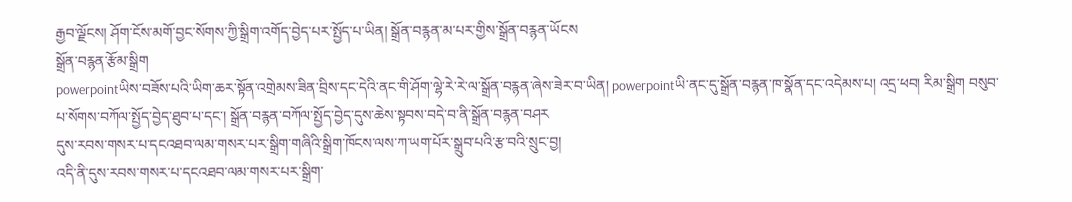རྒྱབ་ལྗོངས། ཤོག་ངོས་མགོ་བྱང་སོགས་ཀྱི་སྒྲིག་འགོད་བྱེད་པར་སྤྱོད་པ་ཡིན། སྒྲོན་བརྙན་མ་པར་གྱིས་སྒྲོན་བརྙན་ཡོངས
སྒྲོན་བརྙན་རྩོམ་སྒྲིག
powerpointཡིས་བཟོས་པའི་ཡིག་ཆར་སྟོན་འགྲེམས་ཟིན་བྲིས་དང་དེའི་ནང་གི་ཤོག་ལྷེ་རེ་རེ་ལ་སྒྲོན་བརྙན་ཞེས་ཟེར་བ་ཡིན། powerpointཡི་ནང་དུ་སྒྲོན་བརྙན་ཁ་སྣོན་དང་འདེམས་པ། འདྲ་ཕབ། རིམ་སྒྲིག བསུབ་པ་སོགས་བཀོལ་སྤྱོད་བྱེད་ཐུབ་པ་དང་། སྒྲོན་བརྙན་བཀོལ་སྤྱོད་བྱེད་དུས་ཆེས་སྟབས་བདེ་བ་ནི་སྒྲོན་བརྙན་བཤར
དུས་རབས་གསར་པ་དངའཐབ་ལམ་གསར་པར་སྒྲིག་གཞིའི་སྒྲིག་ཁོངས་ལས་ཀ་ཡག་པོར་སྒྲུབ་པའི་རྩ་བའི་སྲུང་བྱ།
འདི་ནི་དུས་རབས་གསར་པ་དངའཐབ་ལམ་གསར་པར་སྒྲིག་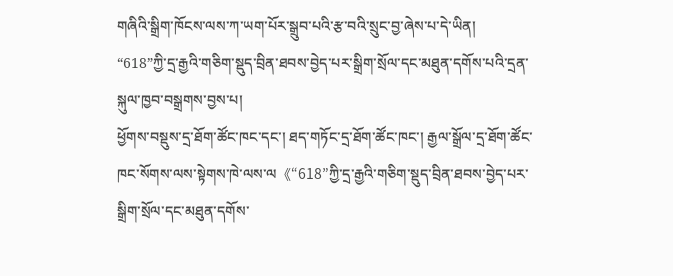གཞིའི་སྒྲིག་ཁོངས་ལས་ཀ་ཡག་པོར་སྒྲུབ་པའི་རྩ་བའི་སྲུང་བྱ་ཞེས་པ་དེ་ཡིན།
“618”ཀྱི་དྲ་རྒྱའི་གཅིག་སྡུད་བྲིན་ཐབས་བྱེད་པར་སྒྲིག་སྲོལ་དང་མཐུན་དགོས་པའི་དྲན་སྐུལ་ཁྱབ་བསྒྲགས་བྱས་པ།
ཕྱོགས་བསྡུས་དྲ་ཐོག་ཚོང་ཁང་དང་། ཐད་གཏོང་དྲ་ཐོག་ཚོང་ཁང་། རྒྱལ་སྒྲོལ་དྲ་ཐོག་ཚོང་ཁང་སོགས་ལས་སྟེགས་ཁེ་ལས་ལ《“618”ཀྱི་དྲ་རྒྱའི་གཅིག་སྡུད་བྲིན་ཐབས་བྱེད་པར་སྒྲིག་སྲོལ་དང་མཐུན་དགོས་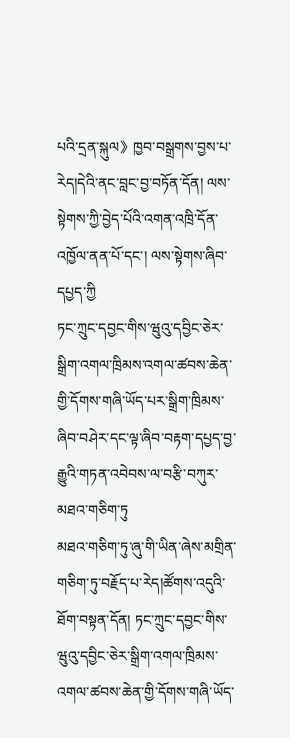པའི་དྲན་སྐུལ》ཁྱབ་བསྒྲགས་བྱས་པ་རེད།དེའི་ནང་བླང་བྱ་བཏོན་དོན། ལས་སྟེགས་ཀྱི་བྱེད་པོའི་འགན་འཁྲི་དོན་འཁྱོལ་ནན་པོ་དང་། ལས་སྟེགས་ཞིབ་དཔྱད་ཀྱི
ཏང་ཀྲུང་དབྱང་གིས་ཝུའུ་དབྱིང་ཅེར་སྒྲིག་འགལ་ཁྲིམས་འགལ་ཚབས་ཆེན་གྱི་དོགས་གཞི་ཡོད་པར་སྒྲིག་ཁྲིམས་ཞིབ་བཤེར་དང་ལྟ་ཞིབ་བརྟག་དཔྱད་བྱ་རྒྱུའི་གཏན་འབེབས་ལ་བརྩི་བཀུར་མཐའ་གཅིག་ཏུ
མཐའ་གཅིག་ཏུ་ཞུ་གི་ཡིན་ཞེས་མགྲིན་གཅིག་ཏུ་བརྗོད་པ་རེད།ཚོགས་འདུའི་ཐོག་བསྟན་དོན། ཏང་ཀྲུང་དབྱང་གིས་ཝུའུ་དབྱིང་ཅེར་སྒྲིག་འགལ་ཁྲིམས་འགལ་ཚབས་ཆེན་གྱི་དོགས་གཞི་ཡོད་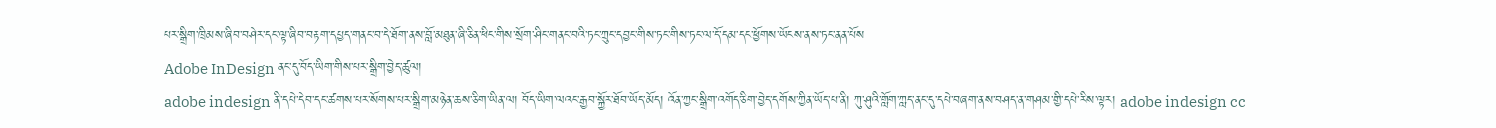པར་སྒྲིག་ཁྲིམས་ཞིབ་བཤེར་དང་ལྟ་ཞིབ་བརྟག་དཔྱད་གནང་བ་དེ་ཐོག་ནས་བློ་མཐུན་ཞི་ཅིན་ཕིང་གིས་སྲོག་ཤིང་གནང་བའི་ཏང་ཀྲུང་དབྱང་གིས་ཏང་གིས་ཏང་ལ་དོ་དམ་དང་ཕྱོགས་ཡོངས་ནས་ཏང་ནན་པོས
Adobe InDesign ནང་དུ་བོད་ཡིག་གིས་པར་སྒྲིག་བྱེད་ཚུལ།
adobe indesign ནི་དཔེ་དེབ་དང་ཚགས་པར་སོགས་པར་སྒྲིག་མཉེན་ཆས་ཅིག་ཡིན་ལ། བོད་ཡིག་ལའང་རྒྱབ་སྐྱོར་ཐོབ་ཡོད་མོད། འོན་ཀྱང་སྒྲིག་འགོད་ཅིག་བྱེད་དགོས་ཀྱིན་ཡོད་པ་ནི། ཀུ་ཤུའི་གློག་ཀླད་ནང་དུ་དཔེ་བཞག་ནས་བཤད་ན་གཤམ་གྱི་དཔེ་རིས་ལྟར། adobe indesign cc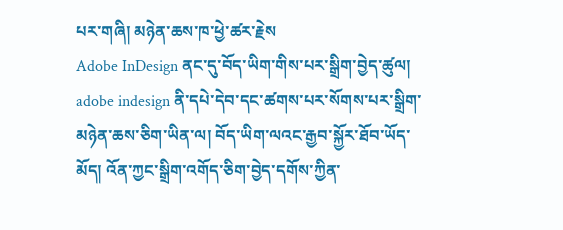པར་གཞི། མཉེན་ཆས་ཁ་ཕྱེ་ཚར་རྗེས
Adobe InDesign ནང་དུ་བོད་ཡིག་གིས་པར་སྒྲིག་བྱེད་ཚུལ།
adobe indesign ནི་དཔེ་དེབ་དང་ཚགས་པར་སོགས་པར་སྒྲིག་མཉེན་ཆས་ཅིག་ཡིན་ལ། བོད་ཡིག་ལའང་རྒྱབ་སྐྱོར་ཐོབ་ཡོད་མོད། འོན་ཀྱང་སྒྲིག་འགོད་ཅིག་བྱེད་དགོས་ཀྱིན་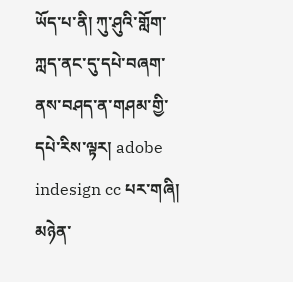ཡོད་པ་ནི། ཀུ་ཤུའི་གློག་ཀླད་ནང་དུ་དཔེ་བཞག་ནས་བཤད་ན་གཤམ་གྱི་དཔེ་རིས་ལྟར། adobe indesign cc པར་གཞི། མཉེན་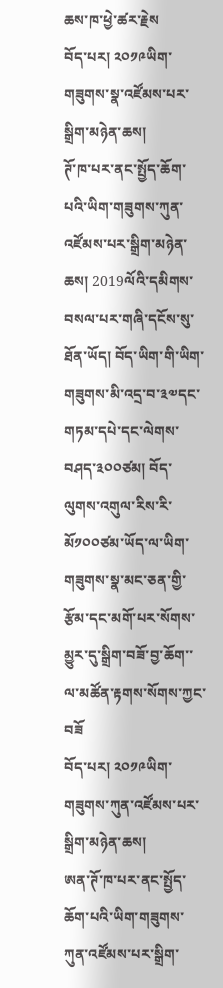ཆས་ཁ་ཕྱེ་ཚར་རྗེས
བོད་པར། ༢༠༡༩ཡིག་གཟུགས་སྣ་འཛོམས་པར་སྒྲིག་མཉེན་ཆས།
ཊོ་ཁ་པར་ནང་སྤྱོད་ཆོག་པའི་ཡིག་གཟུགས་ཀུན་འཛོམས་པར་སྒྲིག་མཉེན་ཆས། 2019ལོའི་དམིགས་བསལ་པར་གཞི་དངོས་སུ་ཐོན་ཡོད། བོད་ཡིག་གི་ཡིག་གཟུགས་མི་འདྲ་བ་༣༧དང་གཏམ་དཔེ་དང་ལེགས་བཤད་༣༠༠ཙམ། བོད་ལུགས་འགུལ་རིས་རི་མོ༡༠༠ཙམ་ཡོད་ལ་ཡིག་གཟུགས་སྣ་མང་ཅན་གྱི་རྩོམ་དང་མགོ་པར་སོགས་མྱུར་དུ་སྒྲིག་བཟོ་བྱ་ཆོག་་ལ་མཚོན་རྟགས་སོགས་ཀྱང་བཟོ
བོད་པར། ༢༠༡༩ཡིག་གཟུགས་ཀུན་འཛོམས་པར་སྒྲིག་མཉེན་ཆས།
ཨན་ཊོ་ཁ་པར་ནང་སྤྱོད་ཆོག་པའི་ཡིག་གཟུགས་ཀུན་འཛོམས་པར་སྒྲིག་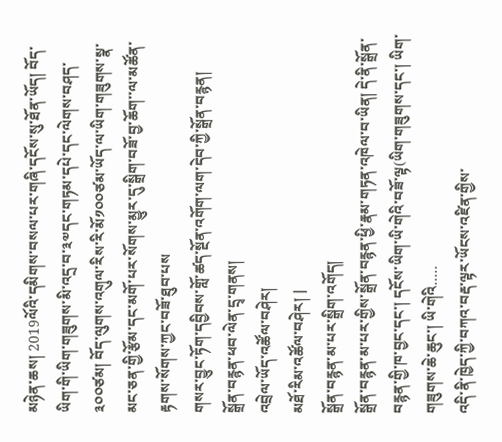མཉེན་ཆས། 2019ལོའི་དམིགས་བསལ་པར་གཞི་དངོས་སུ་ཐོན་ཡོད། བོད་ཡིག་གི་ཡིག་གཟུགས་མི་འདྲ་བ་༣༧དང་གཏམ་དཔེ་དང་ལེགས་བཤད་༣༠༠ཙམ། བོད་ལུགས་འགུལ་རིས་རི་མོ༡༠༠ཙམ་ཡོད་ལ་ཡིག་གཟུགས་སྣ་མང་ཅན་གྱི་རྩོམ་དང་མགོ་པར་སོགས་མྱུར་དུ་སྒྲིག་བཟོ་བྱ་ཆོག་་ལ་མཚོན་རྟགས་སོགས་ཀྱང་བཟོ་ཐུབ་པས
གསར་བྱུང་ཏོག་དབྱིབས་གློ་ཚད་སྔོན་འགོག་ལག་དེབ་ཀྱི་སྒྲོན་བརྙན།
སྒྲོན་བརྙན་ཕབ་ལེན་དྲྭ་གནས།
འབྲེལ་ཡོད་འཚོལ་བཤེར།
མཐོ་རིམ་འཚོལ་བཤེར། |
སྒྲོན་བརྙན་མ་པར་སྒྲིག་འགོད།
སྒྲོན་བརྙན་མ་པར་གྱིས་སྒྲོན་བརྙན་ཕྱི་རྣམ་གཏན་འཁེལ་བ་ཡིན། དེ་ནི་སྒྲོན་བརྙན་གྱི་ཁ་བྱང་དང་། དངོས་ཡིག་ཡི་གེའི་བཟོ་ལྟ(ཡིག་གཟུགས་དང་། ཡིག་གཟུགས་ཆེ་ཆུང་། ཡི་གེའི.....
འདི་ནི་ཁྱེད་ཀྱི་བཀའ་བརྡ་ལྟར་ཡོངས་འཛིན་གྱིས་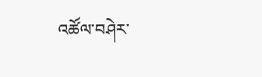འཚོལ་བཤེར་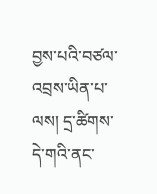བྱས་པའི་བཙལ་འབྲས་ཡིན་པ་ལས། དྲ་ཚིགས་དེ་གའི་ནང་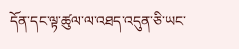དོན་དང་ལྟ་ཚུལ་ལ་འཐད་འདུན་ཅི་ཡང་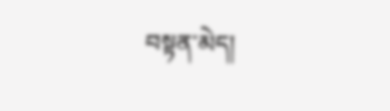བསྟན་མེད།